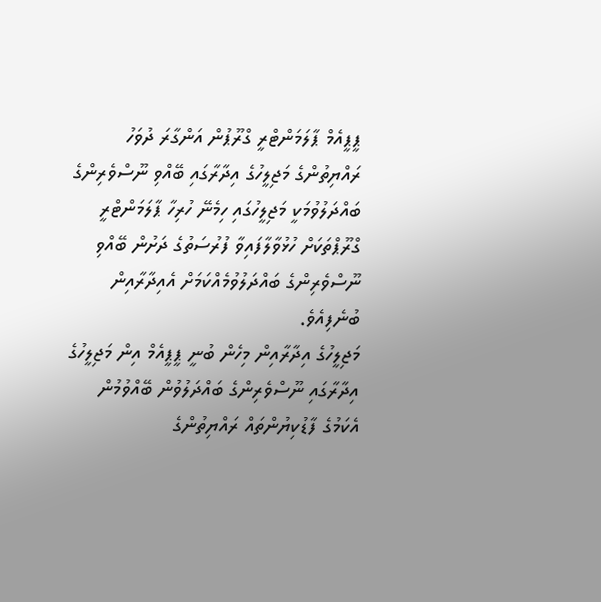ޕީޕީއެމް ޕާލަމަންޓްރީ ގްރޫޕުން އަންގާރަ ދުވަހު ރައްޔިތުންގެ މަޖިލީހުގެ އިދާރާގައި ބޭއްވި ނޫސްވެރިންގެ ބައްދަލުވުމަކީ މަޖިލީހުގައި ހިމެނޭ ހުރިހާ ޕާލަމަންޓްރީ ގްރޫޕްތަކަށް ހުޅުވާލާފައިވާ ފުރުސަތުގެ ދަށުން ބޭއްވި ނޫސްވެރިންގެ ބައްދަލުވުމެއްކަމަށް އެއިދާރާއިން ބުނެފިއެވެ.
މަޖިލީހުގެ އިދާރާއިން މިހެން ބުނީ ޕީޕީއެމް އިން މަޖިލީހުގެ އިދާރާގައި ނޫސްވެރިންގެ ބައްދަލުވުން ބޭއްވުމުން އެކަމުގެ ފާޑުކިޔުންތައް ރައްޔިތުންގެ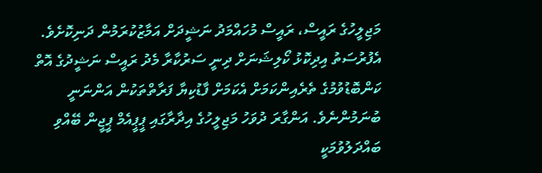މަޖިލީހުގެ ރައީސް، ރައީސް މުހައްމަދު ނަޝީދަށް އަމާޒުކުރަމުން ދަނިކޮށެވެ. އެފުރުސަތު އިދިކޮޅު ކޯލިޝަނަށް ދިނީ ސަރުކާރާ މެދު ރައީސް ނަޝީދުގެ އޮތް ކަންބޮޑުވުމުގެ ތެރެއިންކަމަށް އެކަމަށް ފާޑުކިޔާ ފަރާތްތަކުން އަންނަނީ ބުނަމުންނެވެ. އަންގާރަ ދުވަހު މަޖިލީހުގެ އިދާރާގައި ޕީޕީއެމް ޕީޖީން ބޭއްވި ބައްދަލުވުމަކީ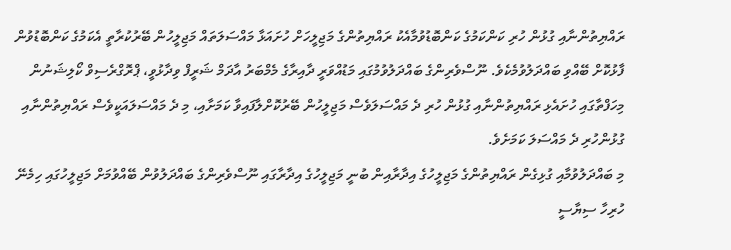ރައްޔިތުންނާއި ގުޅުން ހުރި ކަންކަމުގެ ކަންބޮޑުވުމާއެކު ރައްޔިތުންގެ މަޖިލީހަށް ހުށައަޅާ މައްސަލަތައް މަޖިލީހުން ބޭރުކުރާތީ އެކަމުގެ ކަންބޮޑުވުން ފާޅުކޮށް ބޭއްވި ބައްދަލުވުމެކެވެ. ނޫސްވެރިންގެ ބައްދަލުވުމުގައި މަޑުއްވަރީ ދާއިރާގެ މެމްބަރު އާދަމް ޝަރީފް ވިދާޅުވީ، ޕްރޮގްރެސިވް ކޯލިޝަނުން މިހަފްތާގައި ހުށައެޅި ރައްޔިތުންނާއި ގުޅުން ހުރި ދެ މައްސަލަވެސް މަޖިލީހުން ބޭރުކޮށްލާފައިވާ ކަމަށާއި، މި ދެ މައްސަލައަކީވެސް ރައްޔިތުންނާއި ގުޅުންހުރި ދެ މައްސަލަ ކަމަށެވެ.
މި ބައްދަލުވުމާއި ގުޅިގެން ރައްޔިތުންގެ މަޖިލީހުގެ އިދާރާއިން ބުނީ މަޖިލީހުގެ އިދާރާގައި ނޫސްވެރިންގެ ބައްދަލުވުން ބޭއްވުމަށް މަޖިލީހުގައި ހިމެނޭ ހުރިހާ ސިޔާސީ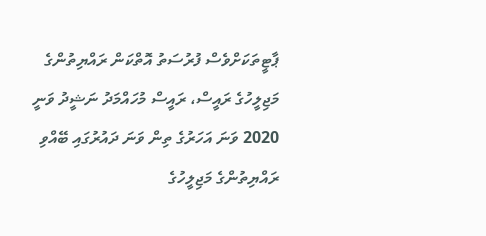ޕާޓީތަކަށްވެސް ފުރުސަތު އޮތްކަން ރައްޔިތުންގެ މަޖިލީހުގެ ރައީސް، ރައީސް މުހައްމަދު ނަޝީދު ވަނީ 2020 ވަނަ އަހަރުގެ ތިން ވަނަ ދައުރުގައި ބޭއްވި ރައްޔިތުންގެ މަޖިލީހުގެ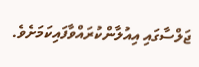ޖަލްސާގައި އިއުލާންކުރައްވާފައިކަމަށެވެ.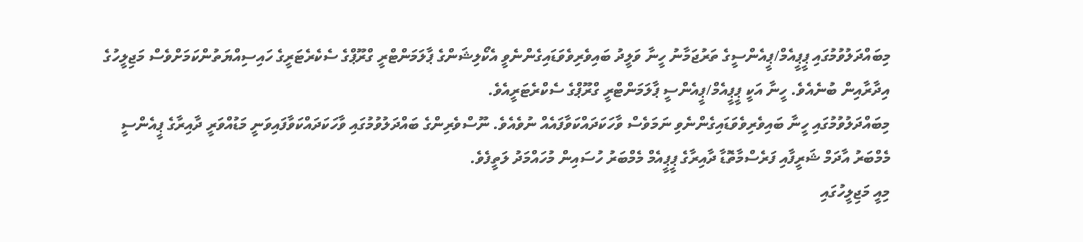މިބައްދަލުވުމުގައި ޕީޕީއެމް/ޕީއެންސީގެ ތަރުޖަމާނު ހީނާ ވަލީދު ބައިވެރިވެވަޑައިގެންނެވީ އެކޯލިޝަންގެ ޕާލަމަންޓްރީ ގްރޫޕްގެ ސެކެރެޓަރީގެ ހައިސިއްޔަތުންކަމަށްވެސް މަޖިލީހުގެ އިދާރާއިން ބުނެއެވެ. ހީނާ އަކީ ޕީޕީއެމް/ޕީއެންސީ ޕާލަމަންޓްރީ ގްރޫޕްގެ ސެކްރެޓަރީއެވެ.
މިބައްދަލުވުމުގައި ހީނާ ބައިވެރިވެވަޑައިގެންނެވި ނަމަވެސް ވާހަކަދައްކަވާފައެއް ނުވެއެވެ. ނޫސްވެރިންގެ ބައްދަލުވުމުގައި ވާހަކަދައްކަވާފައިވަނީ މަޑުއްވަރީ ދާއިރާގެ ޕީއެންސީ މެމްބަރު އާދަމް ޝަރީފާއި ފަރެސްމާތޮޑާ ދާއިރާގެ ޕީޕީއެމް މެމްބަރު ހުސައިން މުހައްމަދު ލަތީފެވެ.
މިއީ މަޖިލީހުގައި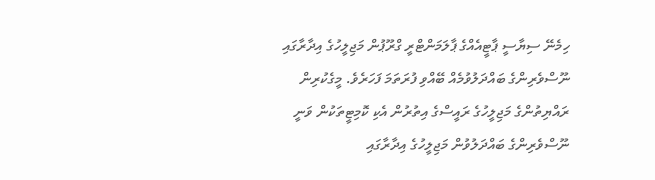ހިމެނޭ ސިޔާސީ ޕާޓީއެއްގެ ޕާލަމަންޓްރީ ގްރޫޕުން މަޖިލީހުގެ އިދާރާގައި ނޫސްވެރިންގެ ބައްދަލުވުމެއް ބޭއްވި ފުރަތަމަ ފަހަރެވެ. މީގެކުރިން ރައްޔިތުންގެ މަޖިލީހުގެ ރައީސްގެ އިތުރުން އެކި ކޮމިޓީތަކުން ވަނީ ނޫސްވެރިންގެ ބައްދަލުވުން މަޖިލީހުގެ އިދާރާގައި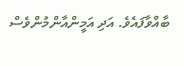ބާއްވާފައެވެ. އަދި އަމީންއާންމުންވެސް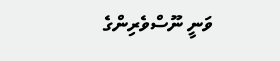ވަނީ ނޫސްވެރިންގެ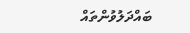ބައްދަލުވުންތައް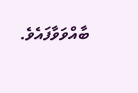ބާއްވަވާފައެވެ.